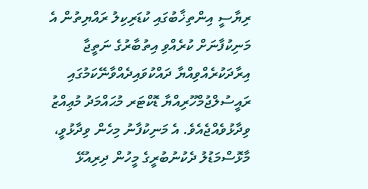ރިޔާސީ އިންތިޚާބުގައި ކުޑަރިކިލު ރައްޔިތުން އެ މަނިކުފާނަށް ކުރެއްވި އިތުބާރުގެ ނަތީޖާ އިރާދަކުރެއްވިއްޔާ ދައްކުވައިދެއްވާނޭކަމުގައި ރައީސުލްޖުމްހޫރިއްޔާ ޑޮކްޓަރ މުޙައްމަދު މުޢިއްޒު ވިދާޅުވެއްޖެއެވެ. އެ މަނިކުފާނު މިހެން ވިދާޅުވީ، މާޅޮސްމަޑުލު ދެކުނުބުރީގެ މީހުން ދިރިއުޅޭ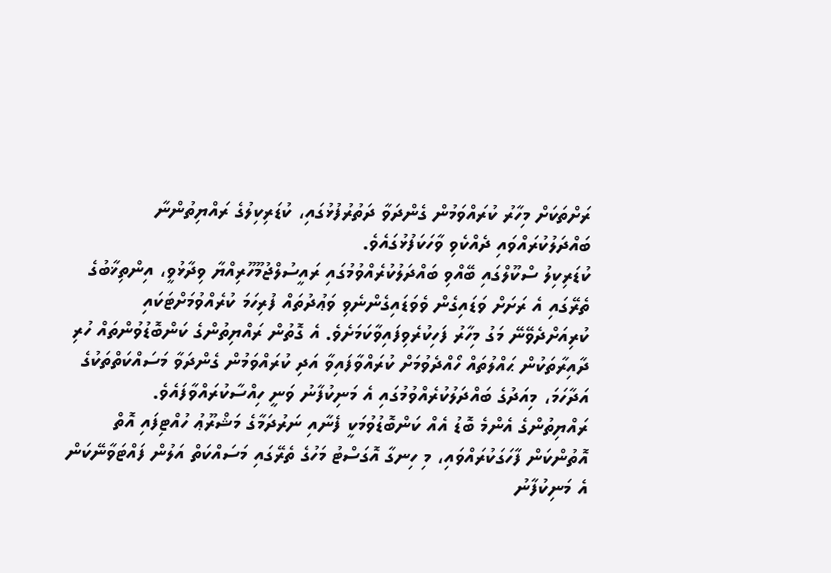ރަށްތަކަށް މިހާރު ކުރައްވަމުން ގެންދަވާ ދަތުރުފުޅުގައި، ކުޑަރިކިލުގެ ރައްޔިތުންނާ ބައްދަލުކުރައްވައި ދެއްކެވި ވާހަކަފުޅުގައެވެ.
ކުޑަރިކިލު ސްކޫލްގައި ބޭއްވި ބައްދަލުކުރެއްވުމުގައި ރައީސުލްޖުމޫހޫރިއްޔާ ވިދާޅުވީ، އިންތިޚާބުގެ ތެރޭގައި އެ ރަށަށް ވަޑައިގެން ވެވަޑައިގެންނެވި ވަޢުދުތައް ފުރިހަމަ ކުރެއްވުމަށްޓަކައި ކުރިއަށްދެވޭނޭ މަގު މިހާރު ފަހިކުރެވިފައިވާކަމަށެވެ. އެ ގޮތުން ރައްޔިތުންގެ ކަންބޮޑުވުންތައް ހުރި ދާއިރާތަކުން ޙައްލުތައް ހޯއްދެވުމަށް ކުރައްވާފައިވާ އަދި ކުރައްވަމުން ގެންދަވާ މަސައްކަތްތަކުގެ އަދާހަމަ، މިއަދުގެ ބައްދަލުކުރެއްވުމުގައި އެ މަނިކުފާނު ވަނީ ހިއްސާކުރައްވާފައެވެ.
ރައްޔިތުންގެ އެންމެ ބޮޑު އެއް ކަންބޮޑުވުމަކީ ފެނާއި ނަރުދަމާގެ މަޝްރޫޢު ހުއްޓިފައި އޮތް އޮތުންކަން ފާހަގަކުރައްވައި، މި ހިނގާ އޮގަސްޓު މަހުގެ ތެރޭގައި މަސައްކަތް އަލުން ފައްޓަވާނޭކަން އެ މަނިކުފާނު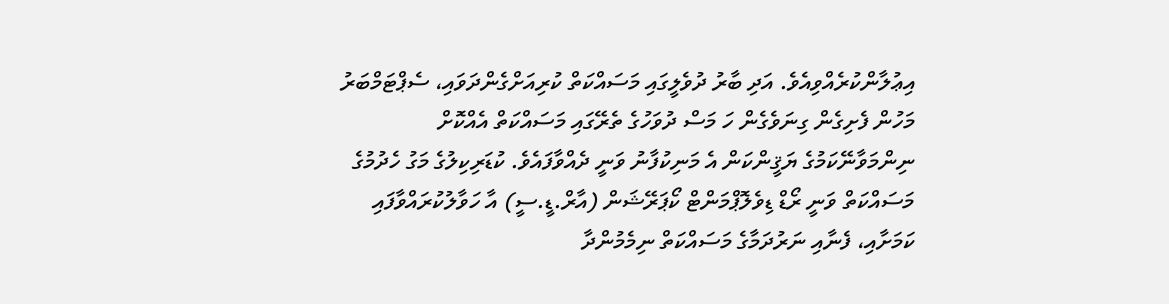އިޢުލާންކުރެއްވިއެވެ. އަދި ބާރު ދުވެލީގައި މަސައްކަތް ކުރިއަށްގެންދަވައި، ސެޕްޓަމްބަރު މަހުން ފެށިގެން ގިނަވެގެން ހަ މަސް ދުވަހުގެ ތެރޭގައި މަސައްކަތް އެއްކޮށް ނިންމަވާނޭކަމުގެ ޔަޤީންކަން އެ މަނިކުފާނު ވަނީ ދެއްވާފައެވެ. ކުޑަރިކިލުގެ މަގު ހެދުމުގެ މަސައްކަތް ވަނީ ރޯޑް ޑިވެލޮޕްމަންޓް ކޯޕަރޭޝަން (އާރް.ޑީ.ސީ) އާ ހަވާލުކުރައްވާފައި ކަމަށާއި، ފެނާއި ނަރުދަމާގެ މަސައްކަތް ނިމެމުންދާ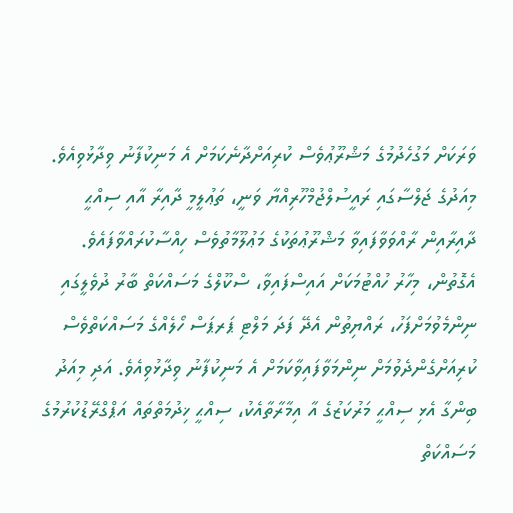ވަރަކަށް މަގުހެދުމުގެ މަޝްރޫޢުވެސް ކުރިއަށްދާނެކަމަށް އެ މަނިކުފާނު ވިދާޅުވިއެވެ.
މިއަދުގެ ޖަލްސާގައި ރައީސުލްޖުމްހޫރިއްޔާ ވަނީ، ތަޢުލީމީ ދާއިރާ އާއި ސިއްޙީ ދާއިރާއިން ރާއްވަވާފައިވާ މަޝްރޫޢުތަކުގެ މަޢުލޫމާތުވެސް ހިއްސާކުރައްވާފައެވެ. އެގޮތުން، މިހާރު ހުއްޓުމަކަށް އައިސްފައިވާ، ސްކޫލްގެ މަސައްކަތް ބާރު ދުވެލީގައި ނިންމެވުމަށްފަހު، ރައްޔިތުން އެދޭ ފަދަ މަލްޓި ޕަރޕަސް ހޯލެއްގެ މަސައްކަތްވެސް ކުރިއަށްގެންދެވުމަށް ނިންމަވާފައިވާކަމަށް އެ މަނިކުފާނު ވިދާޅުވިއެވެ. އަދި މިއަދު ބިންގާ އެޅި ސިއްޙީ މަރުކަޒުގެ އާ އިމާރާތާއެކު، ސިއްޙީ ޚިދުމަތްތައް އަޕްގްރޭޑުކުރުމުގެ މަސައްކަތް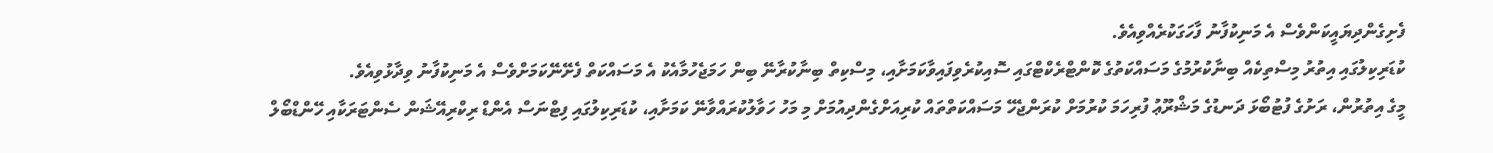ފެށިގެންދިޔައީކަންވެސް އެ މަނިކުފާނު ފާހަގަކުރެއްވިއެވެ.
ކުޑަރިކިލުގައި އިތުރު މިސްތިކެއް ބިނާކުރުމުގެ މަސައްކަތުގެ ކޮންޓްރެކްޓްގައި ސޮއިކުރެވިފައިވާކަމަށާއި، މިސްކިތް ބިނާކުރާނޭ ބިން ހަމަޖެހުމާއެކު އެ މަސައްކަތް ފެށޭނޭކަމަށްވެސް އެ މަނިކުފާނު ވިދާޅުވިއެވެ.
މީގެ އިތުރުން، ރަށުގެ ފުޓުބޯޅަ ދަނޑުގެ މަޝްރޫޢު ފުރިހަމަ ކުރުމަށް ކުރަންޖެހޭ މަސައްކަތްތައް ކުރިއަށްގެންދިއުމަށް މި މަހު ހަވާލުކުރައްވާނޭ ކަމަށާއި، ކުޑަރިކިލުގައި ފިޓްނަސް އެންޑް ރިކްރިއޭޝަން ސެންޓަރަކާއި ހޭންޑްބޯލް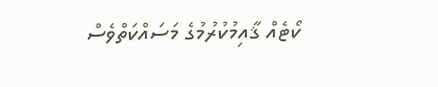ކޯޓެއް ޤާއިމުކުރުމުގެ މަސައްކަތްވެސް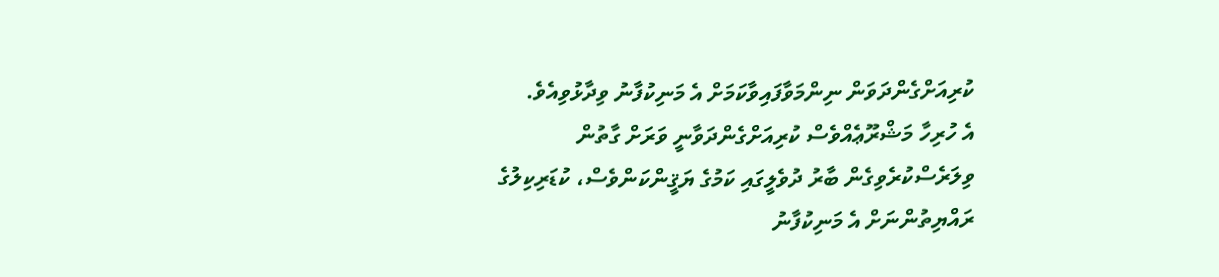ކުރިއަށްގެންދަވަން ނިންމަވާފައިވާކަމަށް އެ މަނިކުފާނު ވިދާޅުވިއެވެ.
އެ ހުރިހާ މަޝްރޫޢެއްވެސް ކުރިއަށްގެންދަވާނީ ވަރަށް ގާތުން ވިލަރެސްކުރެވިގެން ބާރު ދުވެލީގައި ކަމުގެ ޔަޤީންކަންވެސް، ކުޑަރިކިލުގެ ރައްޔިތުންނަށް އެ މަނިކުފާނު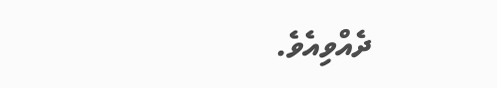ދެއްވިއެވެ.